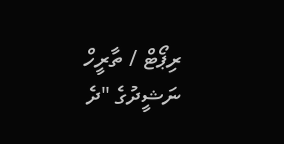ރިޕޯޓް / ތާރީހް
ނަޝީދުގެ "ދެ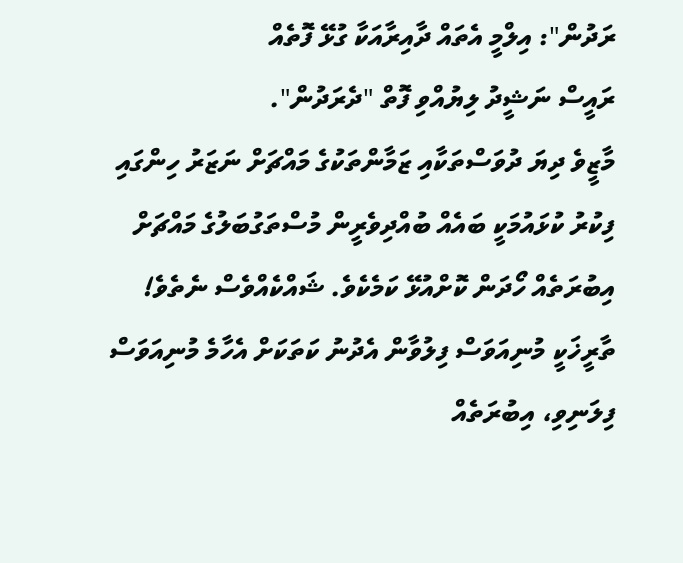ރަދުން": އިލްމީ އެތައް ދާއިރާއަކާ ގުޅޭ ފޮތެއް
ރައީސް ނަޝީދު ލިޔުއްވި ފޮތް "ދެރަދުން".
މާޒީވެ ދިޔަ ދުވަސްތަކާއި ޒަމާންތަކުގެ މައްޗަށް ނަޒަރު ހިންގައި ފިކުރު ކުޅައުމަކީ ބައެއް ބުއްދިވެރީން މުސްތަގުބަލުގެ މައްޗަށް އިބުރަތެއް ހޯދަން ކޮށްއުޅޭ ކަމެކެވެ. ޝައްކެއްވެސް ނެތެވެ! ތާރީޚަކީ މުނިއަވަސް ފިލުވާން އެދުނު ކަތަކަށް އެހާމެ މުނިއަވަސް ފިލަނިވި، އިބުރަތެއް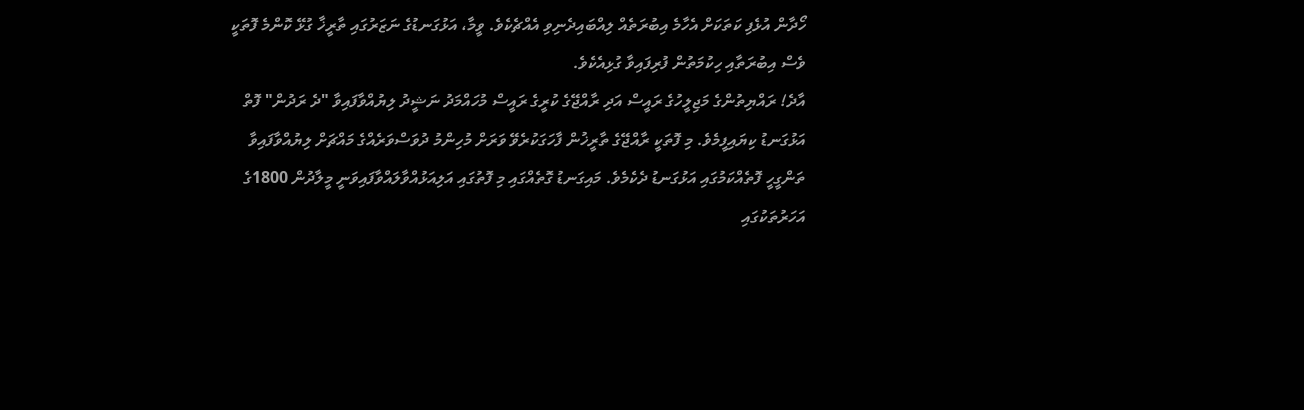ހޯދާން އުޅެފި ކަތަކަށް އެހާމެ އިބުރަތެއް ލިއްބައިދެނިވި އެއްޗެކެވެ. ވީމާ، އަޅުގަނޑުގެ ނަޒަރުގައި ތާރީޚާ ގުޅޭ ކޮންމެ ފޮތަކީ ވެސް އިބުރަތާއި ހިކުމަތުން ފުރިފައިވާ ގުޅިއެކެވެ.
އާދެ! ރައްޔިތުންގެ މަޖިލީހުގެ ރައީސް އަދި ރާއްޖޭގެ ކުރީގެ ރައީސް މުހައްމަދު ނަޝީދު ލިޔުއްވާފައިވާ "ދެ ރަދުން" ފޮތް އަޅުގަނޑު ކިޔައިފީމެވެ. މި ފޮތަކީ ރާއްޖޭގެ ތާރީޚުން ފާހަގަކުރެވޭ ވަރަށް މުހިންމު ދުވަސްވަރެއްގެ މައްޗަށް ލިޔުއްވާފައިވާ ތަންގީހީ ފޮތެއްކަމުގައި އަޅުގަނޑު ދެކެމެވެ. މައިގަނޑު ގޮތެއްގައި މި ފޮތުގައި އަލިއަޅުއްވާލައްވާފައިވަނީ މީލާދުން 1800ގެ އަހަރުތަކުގައި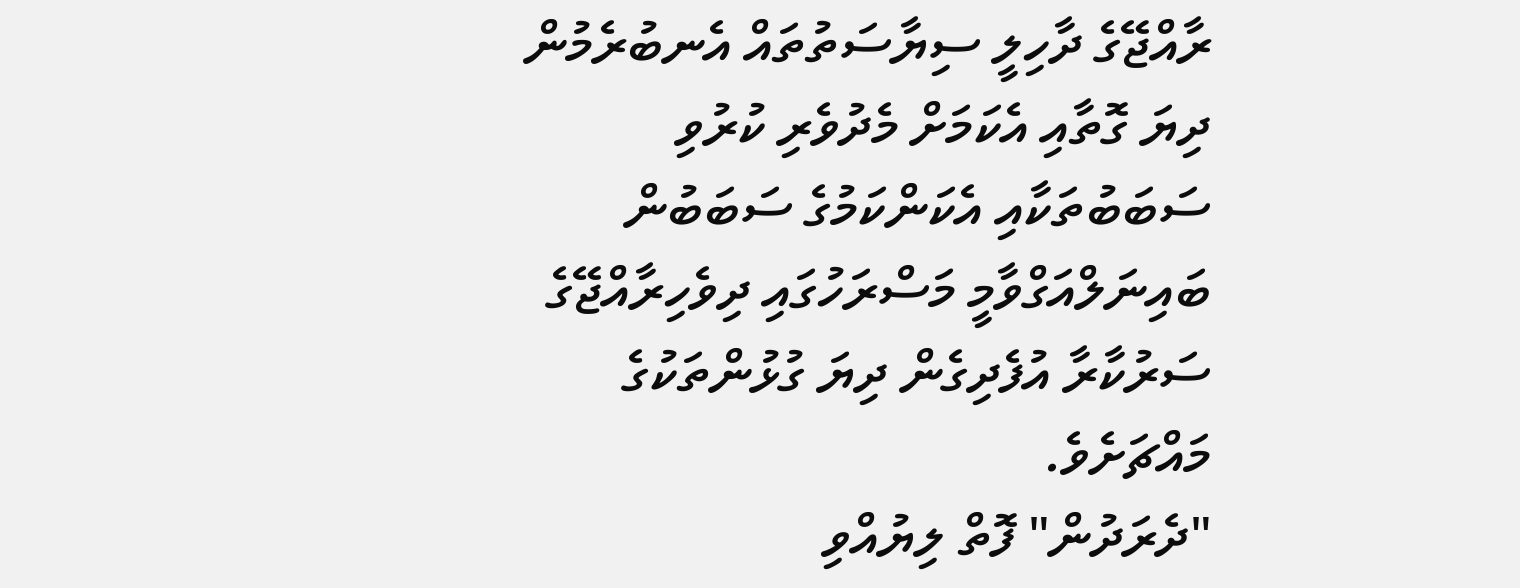ރާއްޖޭގެ ދާހިލީ ސިޔާސަތުތައް އެނބުރެމުން ދިޔަ ގޮތާއި އެކަމަށް މެދުވެރި ކުރުވި ސަބަބުތަކާއި އެކަންކަމުގެ ސަބަބުން ބައިނަލްއަގްވާމީ މަސްރަހުގައި ދިވެހިރާއްޖޭގެ ސަރުކާރާ އުފެދިގެން ދިޔަ ގުޅުންތަކުގެ މައްޗަށެވެ.
"ދެރަދުން" ފޮތް ލިޔުއްވި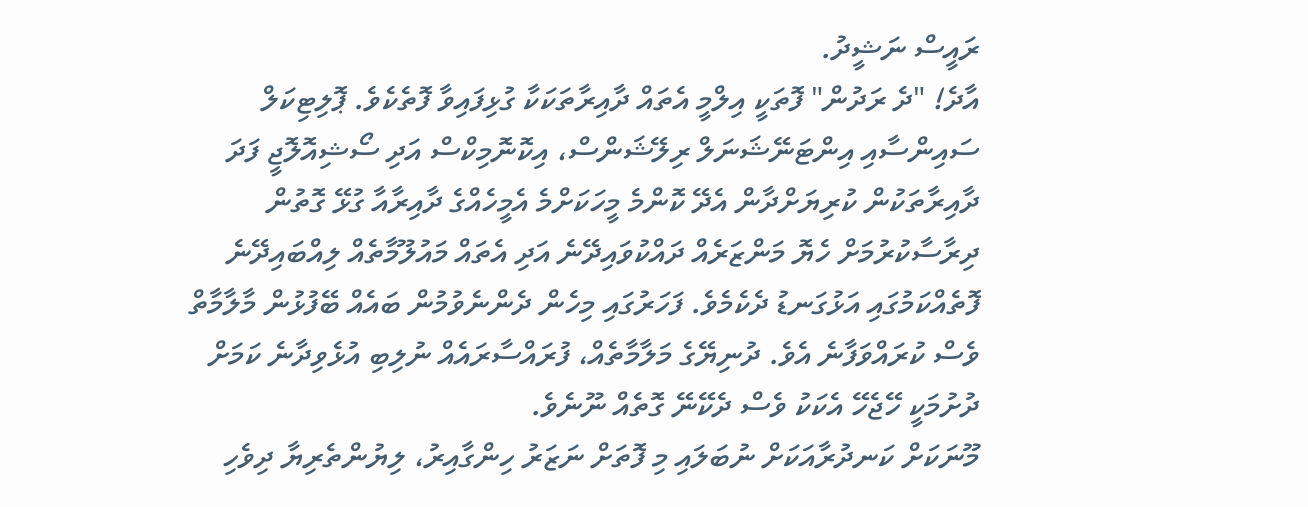ރައީސް ނަޝީދު.
އާދެ! "ދެ ރަދުން" ފޮތަކީ އިލްމީ އެތައް ދާއިރާތަކަކާ ގުޅިފައިވާ ފޮތެކެވެ. ޕޮލިޓިކަލް ސައިންސާއި އިންޓަނޭޝަނަލް ރިލޭޝަންސް، އިކޮނޮމިކްސް އަދި ސޯޝިއޮލޮޖީ ފަދަ ދާއިރާތަކުން ކުރިޔަށްދާން އެދޭ ކޮންމެ މީހަކަށްމެ އެމީހެއްގެ ދާއިރާއާ ގުޅޭ ގޮތުން ދިރާސާކުރުމަށް ހެޔޮ މަންޒަރެއް ދައްކުވައިދޭނެ އަދި އެތައް މައުލޫމާތެއް ލިއްބައިދޭނެ ފޮތެއްކަމުގައި އަޅުގަނޑު ދެކެމެވެ. ފަހަރުގައި މިހެން ދެންނެވުމުން ބައެއް ބޭފުޅުން މާލާމާތް ވެސް ކުރައްވަފާނެ އެވެ. ދުނިޔޭގެ މަލާމާތެއް، ފުރައްސާރައެއް ނުލިބި އުޅެވިދާނެ ކަމަށް ދުށުމަކީ ހޭޖެހޭ އެކަކު ވެސް ދެކޭނޭ ގޮތެއް ނޫނެވެ.
މޫނަކަށް ކަނދުރާއަކަށް ނުބަލައި މި ފޮތަށް ނަޒަރު ހިންގާއިރު، ލިޔުންތެރިޔާ ދިވެހި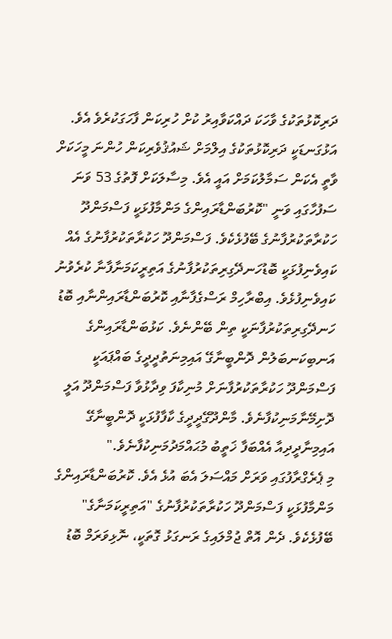ދަރިކޮޅުތަކުގެ ވާހަކަ ދައްކަވާއިރު ކުށް ހުރިކަން ފާހަގަކުރެވެ އެވެ. އަޅުގަނޑަކީ ދަރިކޮޅުތަކުގެ އިލްމަށް ޝައުޤުވެރިކަން ހުންނަ މީހަކަށް ވާތީ އެކަން ސަމާލުކަމަށް އައީ އެވެ. މިސާލަކަށް ފޮތުގެ 53 ވަނަ ސަފުހާގައި ވަނީ "ކޮރުބަންޑާރައިންގެ މަންމާފުޅަކީ ފަސްމަންދޫ ހަކުރާތަކުރުފާނުގެ ބޭފުޅެކެވެ. ފަސްމަންދޫ ހަކުރާތަކުރުފާނުގެ އެއް ކައިވެނިފުޅަކީ ބޮޑުހަނދޭގިރިތަކުރުފާނުގެ އަތިރީކަމަނާފާނާ ކުރެވުނު ކައިވެނިފުޅެވެ. އިބްރާހިމް ރަސްގެފާނާއި ކޮރުބަންޑާރައިންނާއި ބޮޑު ހަނދޭގިރިތަކުރުފާނަކީ ތިން ބޭންނެވެ. ކަޅުބަންޑާރައިންގެ އަނބިކަނބަލުން ދޮންބީނާގޭ އައިމިނަތުދީދީގެ ބައްޕައަކީ ފަސްމަންދޫ ހަކުރާތަކުރުފާނަށް މުނިކާފަ ވިދާޅުވާ ފަސްމަންދޫ އަލީ ދޮށިމޭނާމަނިކުފާނެވެ. މާންދޫގޭދީދީގެ ކާފާފުޅަކީ ދޮންބީނާގޭ އައިމިނާދީދިއާ އެއްބަފާ ޚަތީބު މުޙައްމަދުމަނިކުފާނެވެ."
މި ޕެރެގްރާފުގައި ވަރަށް މައްސަލަ އެބަ އުޅެ އެވެ. ކޮރުބަންޑާރައިންގެ މަންމާފުޅަކީ ފަސްމަންދޫ ހަކުރާތަކުރުފާނުގެ "އަތިރީކަމަނާގެ" ބޭފުޅެކެވެ. ދެން އޮތް ޖުމްލައިގެ ރަނގަޅު ގޮތަކީ، ނޮޅިވަރަމް ބޮޑު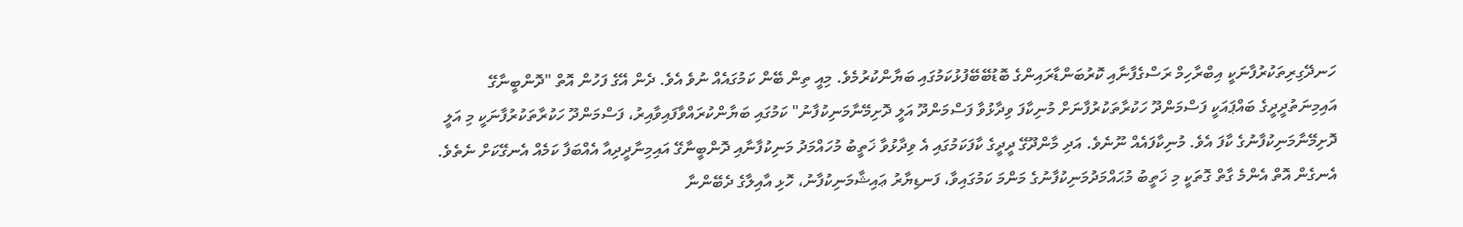ހަނދޭގިރިތަކުރުފާނަކީ އިބްރާހިމް ރަސްގެފާނާއި ކޮރުބަންޑާރައިންގެ ބޮޑުބޭބޭފުޅުކަމުގައި ބަޔާންކުރުމެވެ. މިއީ ތިން ބޭން ކަމުގައެއް ނުވެ އެވެ. ދެން އޭގެ ފަހުން އޮތް "ދޮންބީނާގޭ އައިމިނަތުދީދީގެ ބައްޕައަކީ ފަސްމަންދޫ ހަކުރާތަކުރުފާނަށް މުނިކާފަ ވިދާޅުވާ ފަސްމަންދޫ އަލީ ދޮށިމޭނާމަނިކުފާނު" ކަމުގައި ބަޔާންކުރައްވާފައިވާއިރު، ފަސްމަންދޫ ހަކުރާތަކުރުފާނަކީ މި އަލީ ދޮށިމޭނާމަނިކުފާނުގެ ކާފަ އެވެ. މުނިކާފައެއް ނޫނެވެ. އަދި މާންދޫގޭ ދީދީގެ ކާފަކަމުގައި އެ ވިދާޅުވާ ޚަތީބު މުހައްމަދު މަނިކުފާނާއި ދޮންބީނާގޭ އައިމިނާދީދިއާ އެއްބަފާ ކަމެއް އެނގޭކަށް ނެތެވެ.
އެނގެން އޮތް އެންމެ ގާތް ގޮތަކީ މި ޚަތީބު މުޙައްމަދުމަނިކުފާނުގެ މަންމަ ކަމުގައިވާ، ފަނޑިޔާރު ޢައިޝާމަނިކުފާނު، ހޮޅި އާއިލާގެ ދެބޭންނާ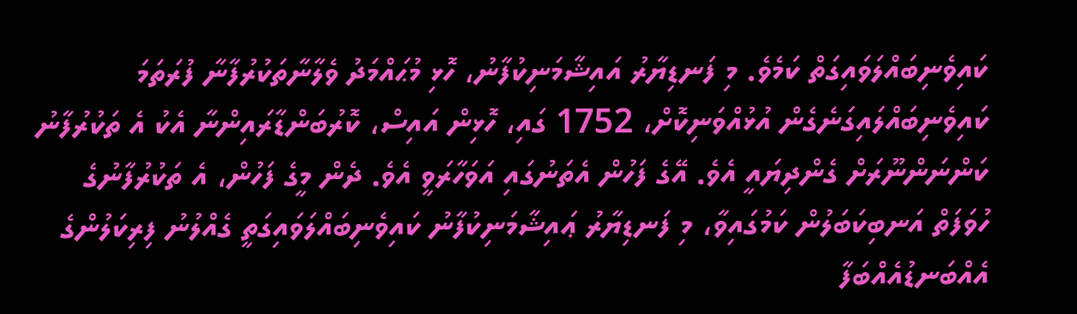ކައިވެނިބައްލަވައިގަތް ކަމެވެ. މި ފަނޑިޔާރު އައިޝާމަނިކުފާނު، ހޮޅި މުޙައްމަދު ވެލާނާތަކުރުފާނާ ފުރަތަމަ ކައިވެނިބައްލައިގަނެގެން އުޅުއްވަނިކޮށް، 1752 ގައި، ހޮޅިން އައިސް، ކޮރުބަންޑާރައިންނާ އެކު އެ ތަކުރުފާނު ކަންނަންނޫރަށް ގެންދިޔައީ އެވެ. އޭގެ ފަހުން އެތަނުގައި އަވަހާރަވީ އެވެ. ދެން މީގެ ފަހުން، އެ ތަކުރުފާނުގެ ހުވަފަތް އަނބިކަބަލުން ކަމުގައިވާ، މި ފަނޑިޔާރު ޢައިޝާމަނިކުފާނު ކައިވެނިބައްލަވައިގަތީ ގެއްލުނު ފިރިކަލުންގެ އެއްބަނޑުއެއްބަފާ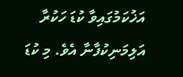އަޚުކަމުގައިވާ ކުޑަ ހަކުރާ އަލިމަނިކުފާނާ އެވެ. މި ކުޑަ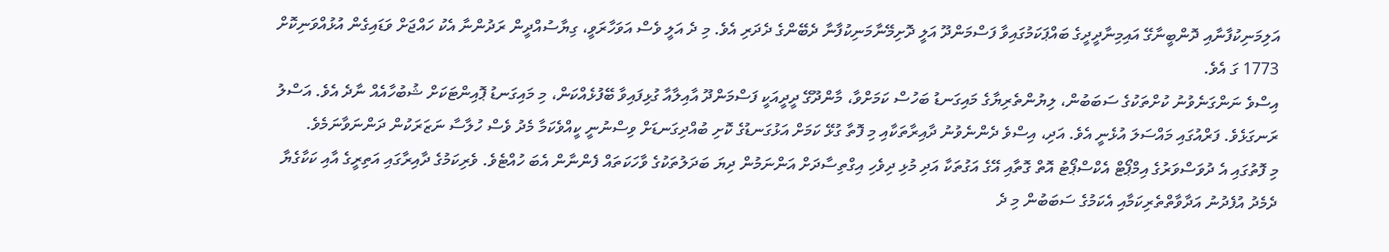އަލިމަނިކުފާނާއި ދޮންބީނާގޭ އައިމިނާދީދީގެ ބައްޕަކަމުގައިވާ ފަސްމަންދޫ އަލީ ދޮށިމޭނާމަނިކުފާނާ ދެބޭންގެ ދެދަރި އެވެ. މި ދެ އަލީ ވެސް އަވަހާރަވީ، ގިޔާސުއްދީން ރަދުންނާ އެކު ހައްޖަށް ވަޑައިގެން އުޅުއްވަނިކޮށް 1773 ގަ އެވެ.
އިސްވެ ނަންގަނެވުނު ކުށްތަކުގެ ސަބަބުން، ލިޔުންތެރިޔާގެ މައިގަނޑު ބަހުސް ކަމަށްވާ، މާންދޫގޭ ދީދީއަކީ ފަސްމަންދޫ އާއިލާއާ ގުޅިފައިވާ ބޭފުޅެއްކަން، މި މައިގަނޑު ޕޮއިންޓަކަށް ޝުބުހާއެއް ނާދެ އެވެ. އަސްލު ރަނގަޅެވެ. ފަރްއުގައި މައްސަލަ އުޅެނީ އެވެ. އަދި، އިސްވެ ދެންނެވުނު ދާއިރާތަކާއި މި ފޮތާ ގުޅޭ ކަމަށް އަޅުގަނޑުގެ ކޮށި ބުއްދިގަނޑަށް ވިސްނުނީ ކީއްވެކަމާ މެދު ވެސް ހުލާސާ ނަޒަރަކުން ދަންނަވާނަމެވެ.
މި ފޮތުގައި އެ ދުވަސްވަރުގެ އިމްޕޯޓް އެކްސްޕޯޓު އޮތް ގޮތާއި އޭގެ އަގުތަކާ އަދި މުޅި ދިވެހި އިގްތިސާދަށް އަންނަމުން ދިޔަ ބަދަލުތަކުގެ ވާހަކަތައް ފެންނާން އެބަ ހުއްޓެވެ. ވެރިކަމުގެ ދާއިރާގައި އަތިރީގެ އާއި ކަކާގެޔާ ދެމެދު އުފެދުނު އަދާވާތްތެރިކަމާއި އެކަމުގެ ސަބަބުން މި ދެ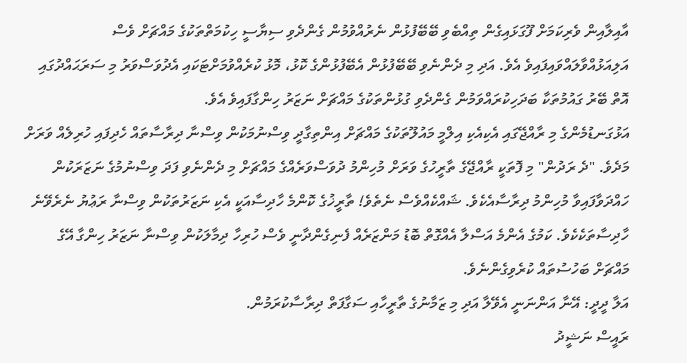އާއިލާއިން ވެރިކަމަށް ފޫގަޅައިގެން ތިއްބެވި ބޭބޭފުޅުން ނެރުއްވުމުން ގެންދެވި ސިޔާސީ ހިކުމަތްތަކުގެ މައްޗަށް ވެސް އަލިއަޅުއްވާލައްވައިފައިވެ އެވެ. އަދި މި ދެންނެވި ބޭބޭފުޅުން އެބޭފުޅުންގެ ކޮޅު، މޮޅު ކުރެއްވުމަށްޓަކައި އެދުވަސްވަރު މި ސަރަޙައްދުގައި އޮތް ބޭރު ގައުމުތަކާ ބަދަހިކުރައްވަމުން ގެންދެވި ގުޅުންތަކުގެ މައްޗަށް ނަޒަރު ހިންގާފައިވެ އެވެ.
އަޅުގަނޑުމެންގެ މި ރާއްޖޭގައި އެކިއެކި އިލްމީ މައުލޫތަކުގެ މައްޗަށް އިންތިގާދީ ވިސްނުމަކުން ވިސްނާ ދިރާސާތައް ހެދިފައި ހުރިލެއް ވަރަށް މަދެވެ. "ދެ ރަދުން" މި ފޮތަކީ ރާއްޖޭގެ ތާރީހުގެ ވަރަށް މުހިންމު ދުވަސްވަރެއްގެ މައްޗަށް މި ދެންނެވި ފަދަ ވިސްނުމުގެ ނަޒަރަކުން ހައްދަވާފައިވާ މުހިންމު ދިރާސާއެކެވެ. ޝައްކެއްވެސް ނެތެވެ! ތާރީޚުގެ ކޮންމެ ހާދިސާއަކީ އެކި ނަޒަރުތަކުން ވިސްނާ ރަޢުޔު ނެރެވޭނެ ހާދިސާތަކެކެވެ. ކަމުގެ އެންމެ އަސްލާ އެއްގޮތް ބޮޑު މަންޒަރެއް ފެނިގެންދާނީ ވެސް ހުރިހާ ދިމާލަކުން ވިސްނާ ނަޒަރު ހިންގާ އޭގެ މައްޗަށް ބަހުސުތައް ކުރެވިގެންނެވެ.
އަލާ ދީދީ: އޭނާ އަންނަނީ އެވޭލާ އަދި މި ޒަމާނުގެ ތާރީހާއި ސަގާފަތް ދިރާސާކުރަމުން.
ރައީސް ނަޝީދު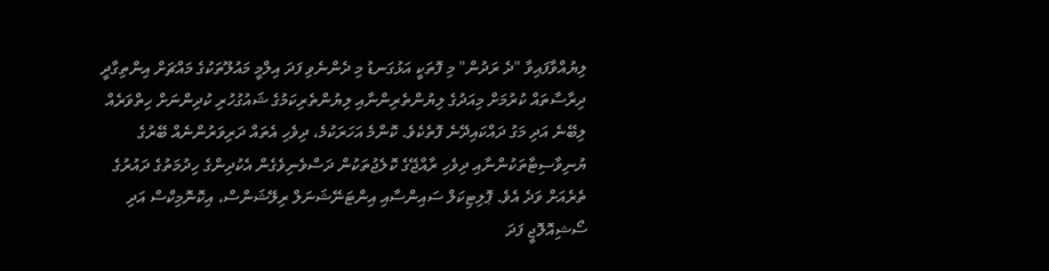ލިޔުއްވާފައިވާ "ދެ ރަދުން" މި ފޮތަކީ އަޅުގަނޑު މި ދެންނެވި ފަދަ އިލްމީ މައުލޫތަކުގެ މައްޗަށް އިންތިގާދީ ދިރާސާތައް ކުރުމަށް މިއަދުގެ ލިޔުންތެރިންނާއި ލިޔުންތެރިކަމުގެ ޝައުގުހުރި ކުދިންނަށް ހިތްވަރެއް ލިބޭނެ އަދި މަގު ދައްކައިދޭނެ ފޮތެކެވެ. ކޮންމެ އަހަރަކުމެ، ދިވެހި އެތައް ދަރިވަރުންނެއް ބޭރުގެ ޔުނިވާސިޓާތަކުންނާއި ދިވެހި ރާއްޖޭގެ ކޮލެޖުތަކުން ދަސްވެނިވެގެން އެކުދިންގެ ހިދުމަތުގެ ދައުރުގެ ތެރެއަށް ވަދެ އެވެ. ޕޮލިޓިކަލް ސައިންސާއި އިންޓަނޭޝަނަލް ރިލޭޝަންސް، އިކޮނޮމިކްސް އަދި ސޯޝިއޮލޮޖީ ފަދަ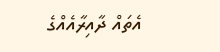އެތައް ދާއިރާއެއްގެ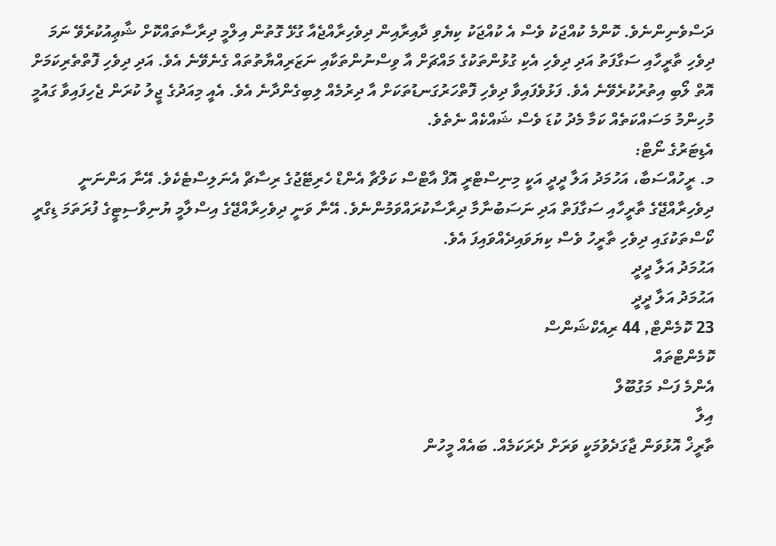ދަސްވެނިންނެވެ. ކޮންމެ ކުއްޖަކު ވެސް އެ ކުއްޖަކު ކިޔެވި ދާއިރާއިން ދިވެހިރާއްޖެއާ ގުޅޭ ގޮތުން އިލްމީ ދިރާސާތައްކޮށް ޝާޢިއުކުރެވޭ ނަމަ ދިވެހި ތާރީހާއި ސަގާފަތު އަދި ދިވެހި އެކި ގުޅުންތަކުގެ މައްޗަށް އާ ވިސްނުންތަކާއި ނަޒަރިއްޔާތުތައް ގެނެވޭނެ އެވެ. އަދި ދިވެހި ފޮތްތެރިކަމަށް އޮތް ލޯބި އިތުރުކުރެވޭނެ އެވެ. ފަޅުވެފައިވާ ދިވެހި ފޮތްހަރުގަނޑުތަކަށް އާ ދިރުމެއް ލިބިގެންދާނެ އެވެ. އެއީ މިއަދުގެ ޖީލު ކުރަން ޖެހިފައިވާ ގައުމީ މުހިންމު މަސައްކަތެއް ކަމާ މެދު ކުޑަ ވެސް ޝައްކެއް ނެތެވެ.
އެޑިޓަރުގެ ނޯޓް:
މ. ރީހުއްސަބާ، އަހުމަދު އަލާ ދީދީ އަކީ މިނިސްޓްރީ އޮފް އާޓްސް ކަލްޗާ އެންޑް ހެރިޓޭޖުގެ ރިސާޗް އެނަލިސްޓެކެވެ. އޭނާ އަންނަނީ ދިވެހިރާއްޖޭގެ ތާރީހާއި ސަގާފަތް އަދި ނަސަބުނާމާ ދިރާސާކުރައްވަމުންނެވެ. އޭނާ ވަނީ ދިވެހިރާއްޖޭގެ އިސްލާމީ ޔުނިވާސިޓީގެ ފުރަތަމަ ޑިގްރީ ކޯސްތަކުގައި ދިވެހި ތާރީހު ވެސް ކިޔަވައިދެއްވައިފަ އެވެ.
އަޙުމަދު އަލާ ދީދީ
އަޙުމަދު އަލާ ދީދީ
23 ކޮމެންޓް, 44 ރިއެކްޝަންސް
ކޮމެންޓްތައް
އެންމެ ފަސް މަގުބޫލް
އިލާ
ތާރީޚް އޮޅުވަން ޖާގަދެވުމަކީ ވަރަށް ދެރަކަމެއް. ބައެއް މީހުން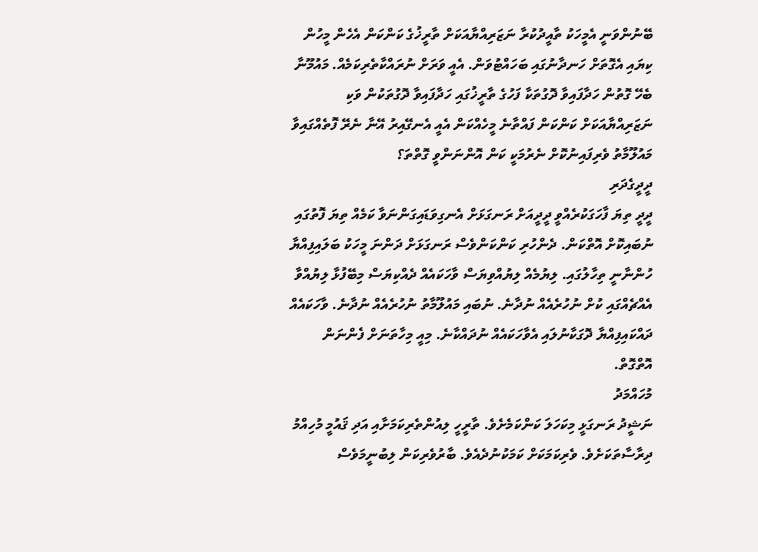ބޭނުންވަނީ އެމީހަކު ތާއީދުކުރާ ނަޒަރިއްޔާއަކަށް ތާރީޚުގެ ކަންކަން އެހެން މީހުން ކިޔައި އެގޮތަށް ހަނދާނުގައި ބަހައްޓުވަން. އެއީ ވަރަށް ނުރައްކާތެރިކަމެއް. މައުމޫނާ ބެހޭ ގޮތުން ހަދާފައިވާ ދޮގުތަކާ ފަހުގެ ތާރީޚުގައި ހަދާފައިވާ ދޮގުތަކުން ވަކި ނަޒަރިއްޔާއަކަށް ކަންކަން ފައްތާނެ މީހެއްކަން އެއީ އެނގޭއިރު އޭނާ ނެރޭ ފޮތެއްގައިވާ މައުލޫމާތު ވެރިފައިނުކޮށް ނެރުމަކީ ކަން އޮންނަންވީ ގޮތްތަ؟
ދީދީގެދަރި
ދީދީ ތިޔަ ފާހަގަކުރެއްވީ ދީދީއަށް ރަނގަޅަށް އެނގިވަޑައިގަންނަވާ ކަމެއް ތިޔަ ފޮތުގައި ނުބައިކޮށް އޮތްކަން. ދެންހުރި ކަންކަންވެސް ރަނގަޅަށް ދަންނަ މީހަކު ބަލައިފިއްޔާ ހުންނާނީ ތިހާލުގައި. ލިޔުމެއް ލިޔުއްވިޔަސް ވާހަކައެއް ދެއްކިޔަސް މިބޭފުޅާ ލިޔުއްވާ އެއްޗެއްގައި ކުށް ނުހުރެއެއް ނުދާނެ. ނުބައި މައުލޫމާތު ނުހުރެއެއް ނުދާނެ. ވާހަކައެއް ދައްކައިފިއްޔާ ދޮގަކާނުލައި އެވާހަކައެއް ނުދައްކާނެ. މިއީ މިހާތަނަށް ފެންނަން އޮތްގޮތް.
މުހައްމަދު
ނަޝީދު ރަނގަޅީ މިކަހަލަ ކަންކަމެށެވެ. ތާރީހީ ލިއުންތެރިކަމަށާއި އަދި ޤައުމީ މުހިއްމު ދިރާސާތަކަށެވެ. ވެރިކަމަކަށް ކަމަކުނުދެއެވެ. ބާރުވެރިކަން ލިބުނީމަވެސް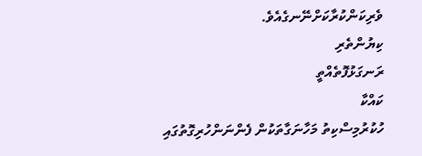ވެރިކަންކުރާކަށްނޭނގެއެވެ.
ކިޔުންތެރި
ރަނގަޅުފޮތެއްތީ
ކައްކާ
ހުކުރުމިސްކިތު މަހާނަގާތަކުން ފެންނަންހުރިގޮތުގައި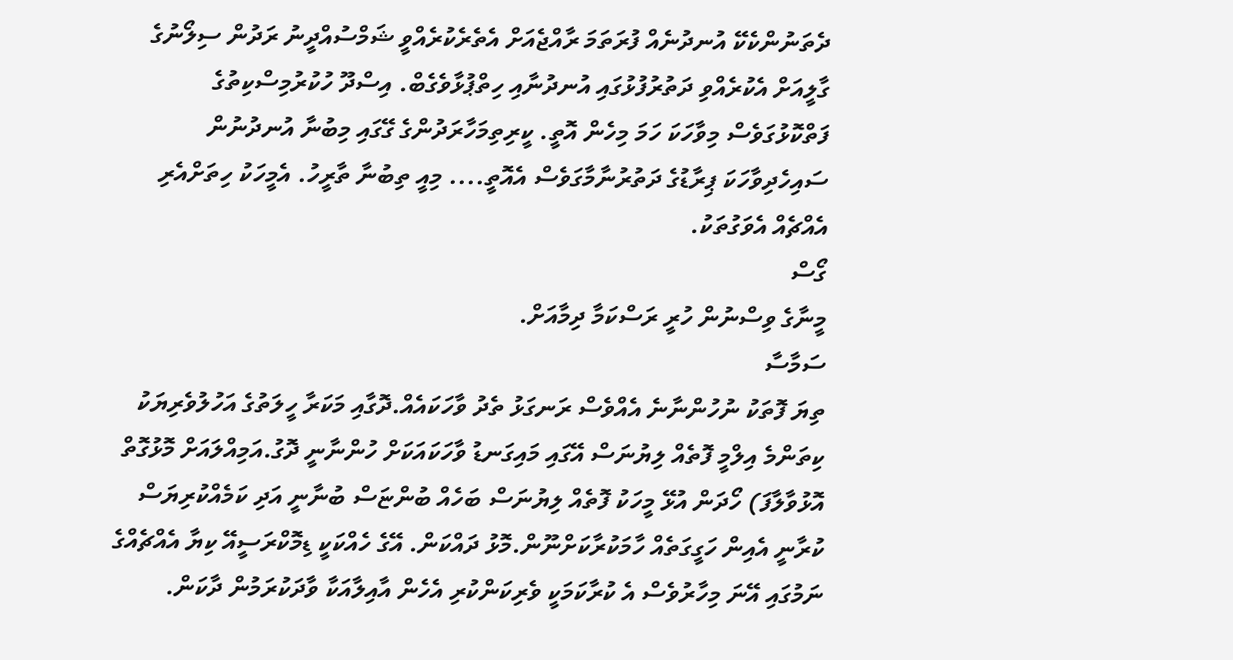ދެތަނުންކެކޭ އުނދުނެއް ފުރަތަމަ ރާއްޖެއަށް އެތެރެކުރެއްވީ ޝަމްސުއްދީނު ރަދުން ސިލޯނުގެ ގާލީއަށް އެކުރެއްވި ދަތުރުފުޅުގައި އުނދުނާއި ހިތްޕުޅާވެގެބް. އިސްދޫ ހުކުރުމިސްކިތުގެ ފަތްކޮޅުގަވެސް މިވާހަކަ ހަމަ މިހެން އޮތީ. ކީރިތިމަހާރަދުންގެ ގޭގައި މިބުނާ އުނދުނުން ސައިހެދިވާހަކަ ޕިރާޑުގެ ދަތުރުނާމާގަވެސް އެއޮތީ.... މިއީ ތިބުނާ ތާރީހު. އެމީހަކު ހިތަށްއެރި އެއްޗެއް އެވަގުތަކު.
ގޯސް
މީނާގެ ވިސްނުން ހުރީ ރަސްކަމާ ދިމާއަށް.
ސަމާސާ
ތިޔަ ފޮތަކު ނުހުންނާނެ އެއްވެސް ރަނގަޅު ތެދު ވާހަކައެއް.ދޮގާއި މަކަރާ ހީލަތުގެ އަހުލުވެރިޔަކު ކިތަންމެ އިލްމީ ފޮތެއް ލިޔުނަސް އޭގައި މައިގަނޑު ވާހަކައަކަށް ހުންނާނީ ދޮގު.އަމިއްލައަށް މޮޅުގޮތް އޮޅުވާލާފަ) ހޯދަން އުޅޭ މީހަކު ފޮތެއް ލިޔުނަސް ބަހެއް ބުންޏަސް ބުނާނީ އަދި ކަމެއްކުރިޔަސް ކުރާނީ އެއިން ހަގީގަތެއް ހާމަކުރާކަށްނޫން.މޮޅު ދައްކަން. އޭގެ ހެއްކަކީ ޑިމޮކްރަސީއޭ ކިޔާ އެއްޗެއްގެ ނަމުގައި އޭނަ މިހާރުވެސް އެ ކުރާކަމަކީ ވެރިކަންކުރި އެހެން އާއިލާއަކާ ވާދަކުރަމުން ދާކަން.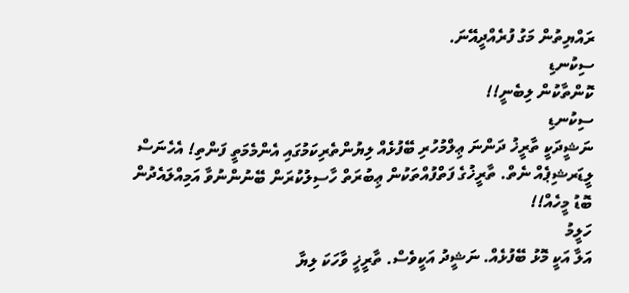ރައްޔިތުން މަގު ފުރެއްދީއޭނަ.
ސިކުނޑި
ކޮންތާކުން ލިބެނީ!!
ސިކުނޑި
ނަޝީދަކީ ތާރީޚު ދަންނަ ޢިލްމުހުރި ބޭފުޅެއް ލިޔުންތެރިކަމުގައި އެންމެމަތީ ފަންތި! އެހެނަސް ލީޑަރޝިޕެއް ނެތް. ތާރީޚުގެ ފަތްފުއްތަކުން ޢިބުރަތް ހާސިލުކުރަން ބޭނުންނުވާ އަމިއްލައެދުން ބޮޑު މީހެއް!!
ހަލީމު
އަލާ އަކީ މޮޅު ބޭފުޅެއް. ނަޝީދު އަކީވެސް. ތާރީޚީ ވާހަކަ ލިޔާ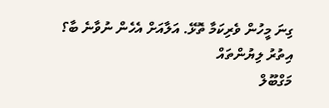ގިނަ މީހުން ވެރިކަމާ ތޮޅޭ. އަލާއަށް އެހެން ނުވާނެ ބާ؟
އިތުރު ލިޔުންތައް
މަގްބޫލް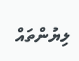ލިޔުންތައް